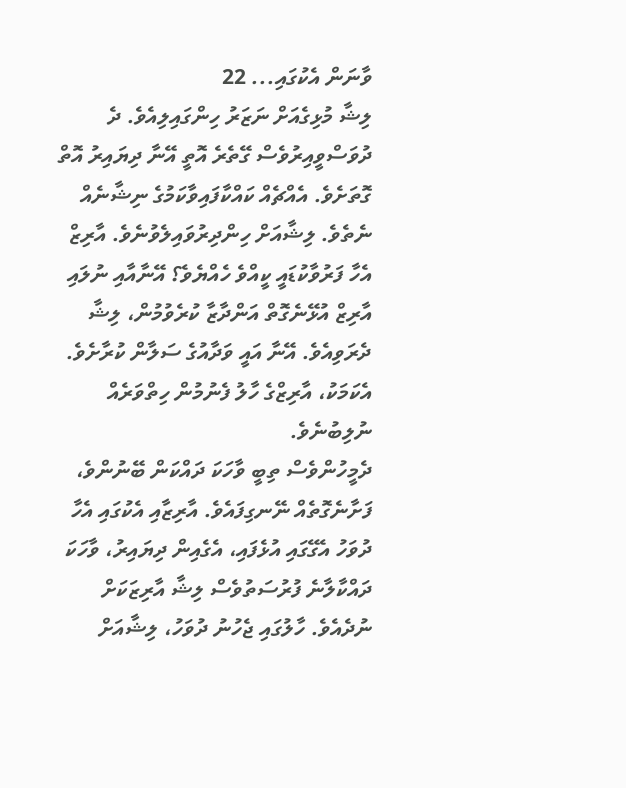ވާނަން އެކުގައި... 22
ލިޝާ މުޅިގެއަށް ނަޒަރު ހިންގައިލިއެވެ. ދެ ދުވަސްވީއިރުވެސް ގޭތެރެ އޮތީ އޭނާ ދިޔައިރު އޮތް ގޮތަށެވެ. އެއްޗެއް ކައްކާފައިވާކަމުގެ ނިޝާނެއް ނެތެވެ. ލިޝާއަށް ހިންދިރުވައިލެވުނެވެ. އާރިޒް އެހާ ފަރުވާކުޑައީ ކީއްވެ ހެއްޔެވެ؟ އޭނާއާއި ނުލައި އާރިޒް އުޅޭނެގޮތް އަންދާޒާ ކުރެވުމުން، ލިޝާ ދެރަވިއެވެ. އޭނާ އައީ ވަދާއުގެ ސަލާން ކުރާށެވެ. އެކަމަކު، އާރިޒްގެ ހާލު ފެނުމުން ހިތްވަރެއް ނުލިބުނެވެ.
ދެމީހުންވެސް ތިބީ ވާހަކަ ދައްކަން ބޭނުންވެ، ފަށާނެގޮތެއް ނޭނގިފައެވެ. އާރިޒާއި އެކުގައި އެހާ ދުވަހު އެގޭގައި އުޅެފައި، އެގެއިން ދިޔައިރު، ވާހަކަ ދައްކާލާނެ ފުރުސަތުވެސް ލިޝާ އާރިޒަކަށް ނުދެއެވެ. ހާލުގައި ޖެހުނު ދުވަހު، ލިޝާއަށް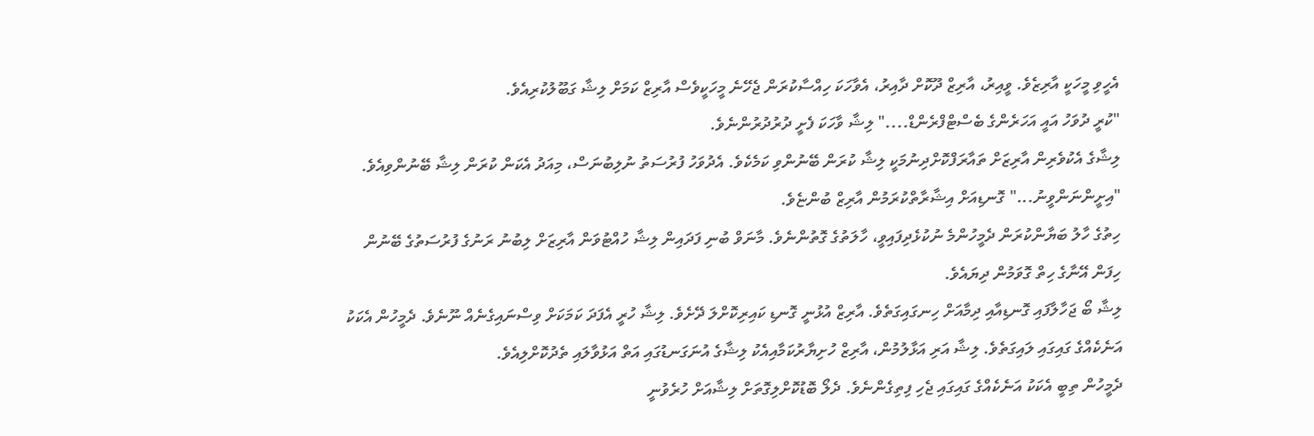އެހީވި މީހަކީ އާރިޒެވެ. ވީއިރު، އާރިޒް ދޫކޮށް ދާއިރު، އެވާހަކަ ހިއްސާކުރަން ޖެހޭނެ މީހަކީވެސް އާރިޒް ކަމަށް ލިޝާ ގަބޫލުކުރިއެވެ.
"ކުރީ ދުވަހު އައީ އަހަރެންގެ ބެސްޓްފްރެންޑް...." ލިޝާ ވާހަކަ ފެށީ ދުރުދުރުންނެވެ.
ލިޝާގެ އެކުވެރިން އާރިޒަށް ތައާރަފްކޮށްދިނުމަކީ ލިޝާ ކުރަން ބޭނުންވި ކަމެކެވެ. އެދުވަހު ފުރުސަތު ނުލިބުނަސް، މިއަދު އެކަން ކުރަން ލިޝާ ބޭނުންވިއެވެ.
"އިށީންނަންވީނު..." ގޮނޑިއަށް އިޝާރާތްކުރަމުން އާރިޒް ބުންޏެވެ.
ހިތުގެ ހާލު ބަޔާންކުރަން ދެމީހުންމެ ނުކުޅެދިފައިވީ، ހާލަތުގެ ގޮތުންނެވެ. މާނަވް ބުނި ފަދައިން ލިޝާ ހުއްޓުވަން އާރިޒަށް ލިބުނު ރަނުގެ ފުރުސަތުގެ ބޭނުން ހިފަން އޭނާގެ ހިތް ގޮވަމުން ދިޔައެވެ.
ލިޝާ ބޯ ޖަހާލާފައި ގޮނޑިއާއި ދިމާއަށް ހިނގައިގަތެވެ. އާރިޒް އުޅުނީ ގޮނޑި ކައިރިކޮށްލަ ދޭށެވެ. ލިޝާ ހުރީ އެފަދަ ކަމަކަށް ވިސްނައިގެނެއް ނޫނެވެ. ދެމީހުން އެކަކު އަނެކެއްގެ ގައިގައި ލައިގަތެވެ. ލިޝާ އަރި އަޅާލުމުން، އާރިޒް ހުށިޔާރުކަމާއިއެކު ލިޝާގެ އުނަގަނޑުގައި އަތް އަޅުވާލައި ތެދުކޮށްލިއެވެ.
ދެމީހުން ތިބީ އެކަކު އަނެކެއްގެ ގައިގައި ޖެހި ފިތިގެންނެވެ. ދެލޯ ބޮޑުކޮށްލިގޮތަށް ލިޝާއަށް ހުރެވުނީ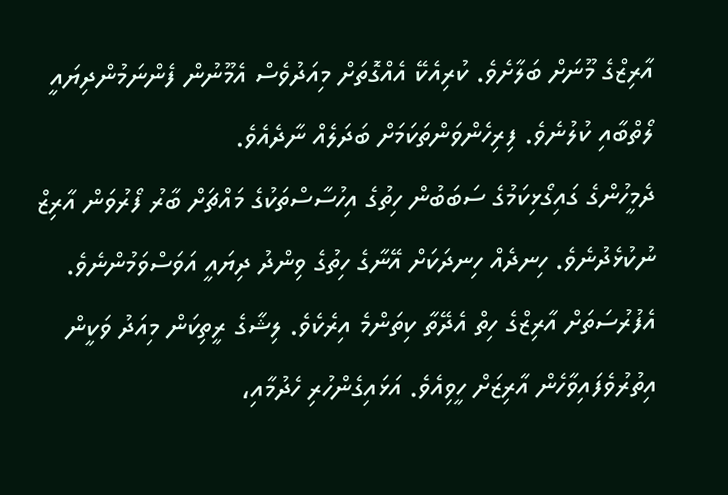އާރިޒްގެ މޫނަށް ބަލާށެވެ. ކުރިއެކޭ އެއްގޮތަށް މިއަދުވެސް އެމޫނުން ފެންނަމުންދިޔައީ ލޯތްބާއި ކުލުނެވެ. ފިރިހެންވަންތަކަމަށް ބަދަލެއް ނާދެއެވެ.
ދެމީހުންގެ ގައިގޯޅިކަމުގެ ސަބަބުން ހިތުގެ އިހުސާސްތަކުގެ މައްޗަށް ބާރު ފޯރުވަން އާރިޒް ނުކުޅެދުނެވެ. ހިނދެއް ހިނދަކަށް އޭނާގެ ހިތުގެ ވިންދު ދިޔައީ އަވަސްވަމުންނެވެ. އެފުރުސަތަށް އާރިޒްގެ ހިތް އެދޭތާ ކިތަންމެ އިރެކެވެ. ލިޝާގެ ރީތިކަން މިއަދު ވަކީން އިތުރުވެފައިވާހެން އާރިޒަށް ހީވިއެވެ. އަޅައިގެންހުރި ހެދުމާއި،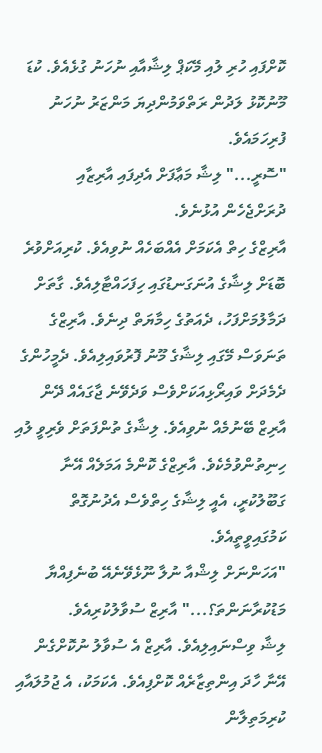ކޮށްފައި ހުރި ލުއި މޭކަޕް ލިޝާއާއި ނުހަނު ގުޅެއެވެ. ކުޑަ މޫނުކޮޅު ލަދުން ރަތްވަމުންދިޔަ މަންޒަރު ނުހަނު ފުރިހަމައެވެ.
"ސޮރީ..." ލިޝާ މަޢާފަށް އެދިފައި އާރިޒާއި ދުރަށްޖެހެން އުޅުނެވެ.
އާރިޒްގެ ހިތް އެކަމަށް އެއްބަހެއް ނުވިއެވެ. ކުރިއަށްވުރެ ބޮޑަށް ލިޝާގެ އުނަގަނޑުގައި ހިފަހައްޓާލިއެވެ. ގާތަށް ދަމާލުމަށްފަހު، ދެއަތުގެ ހިމާޔަތް ދިނެވެ. އާރިޒްގެ ތަނަވަސް މޭގައި ލިޝާގެ މޫނު ފޮރުވައިލިއެވެ. ދެމީހުންގެ ދެމެދަށް ވައިރޯޅިއަކަށްވެސް ވަދެވޭނެ ޖާގައެއް ދޭން އާރިޒް ބޭނުމެއް ނުވިއެވެ. ލިޝާގެ ތުންފަތަށް ވެރިވީ ލުއި ހިނިތުންވުމެކެވެ. އާރިޒްގެ ކޮންމެ އަމަލެއް އޭނާ ގަބޫލުކުރީ، އެއީ ލިޝާގެ ހިތްވެސް އެދުނުގޮތް ކަމުގައިވީތީއެވެ.
"އަހަންނަށް ލިޝްއާ ނުލާ ނޫޅެވޭނެއޭ ބުނެފިއްޔާ މަޑުކުރާނަންތަ؟..." އާރިޒް ސުވާލުކުރިއެވެ.
ލިޝާ ވިސްނައިލިއެވެ. އާރިޒް އެ ސުވާލު ނުކޮށްގެން އޭނާ ހާދަ އިންތިޒާރެއް ކޮށްފިއެވެ. އެކަމަކު، އެ ޖުމުލައާއި ކުރިމަތިލާން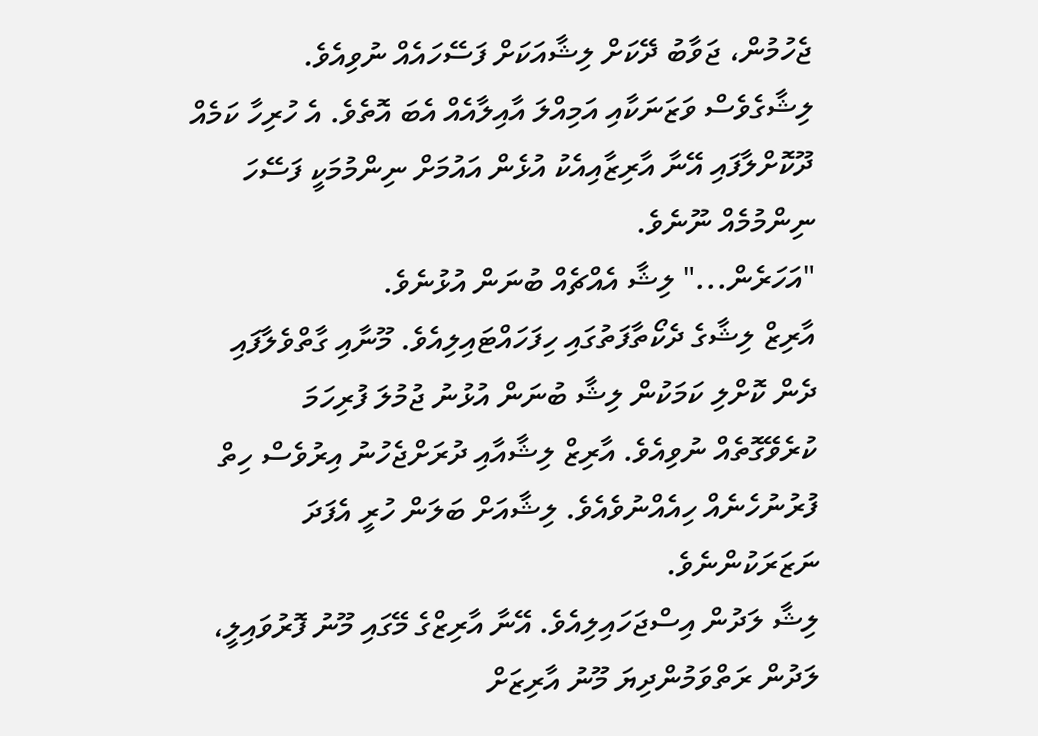ޖެހުމުން، ޖަވާބު ދޭކަށް ލިޝާއަކަށް ފަސޭހައެއް ނުވިއެވެ. ލިޝާގެވެސް ވަޒަނަކާއި އަމިއްލަ އާއިލާއެއް އެބަ އޮތެވެ. އެ ހުރިހާ ކަމެއް ދޫކޮށްލާފައި އޭނާ އާރިޒާއިއެކު އުޅެން އައުމަށް ނިންމުމަކީ ފަސޭހަ ނިންމުމެއް ނޫނެވެ.
"އަހަރެން..." ލިޝާ އެއްޗެއް ބުނަން އުޅުނެވެ.
އާރިޒް ލިޝާގެ ދެކޯތާފަތުގައި ހިފަހައްޓައިލިއެވެ. މޫނާއި ގާތްވެލާފައި ދެން ކޮށްލި ކަމަކުން ލިޝާ ބުނަން އުޅުނު ޖުމުލަ ފުރިހަމަ ކުރެވޭގޮތެއް ނުވިއެވެ. އާރިޒް ލިޝާއާއި ދުރަށްޖެހުނު އިރުވެސް ހިތް ފުރުނުހެނެއް ހިއެއްނުވެއެވެ. ލިޝާއަށް ބަލަން ހުރީ އެފަދަ ނަޒަރަކުންނެވެ.
ލިޝާ ލަދުން އިސްޖަހައިލިއެވެ. އޭނާ އާރިޒްގެ މޭގައި މޫނު ފޮރުވައިލީ، ލަދުން ރަތްވަމުންދިޔަ މޫނު އާރިޒަށް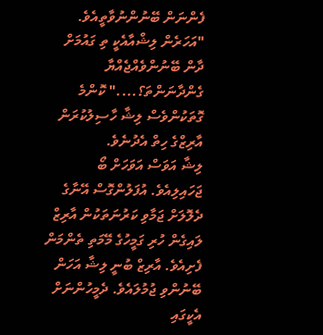ފެންނަން ބޭނުންނުވާތީއެވެ.
"އަހަރެން ލިޝްއާއެކީ ތި ގައުމަށް ދާން ބޭނުންވެއްޖެއްޔާ ގެންދާނަންތަ؟...." ކޮންމެ ގޮތަކުންވެސް ލިޝާ ހާސިލުކުރަން އާރިޒްގެ ހިތް އެދުނެވެ.
ލިޝާ އަވަސް އަވަހަށް ބޯ ޖަހައިލިއެވެ. އުފަލުންގޮސް އޭނާގެ ދެލޮލަށް ޖަމާވި ކަރުނަތަކުން އާރިޒް ލައިގެން ހުރި ގަމީހުގެ މޭމަތި ތެންމަން ފެށިއެވެ. އާރިޒް ބުނީ ލިޝާ އަހަން ބޭނުންވި ޖުމުލައެވެ. ދެމީހުންނަށް އެކީގައި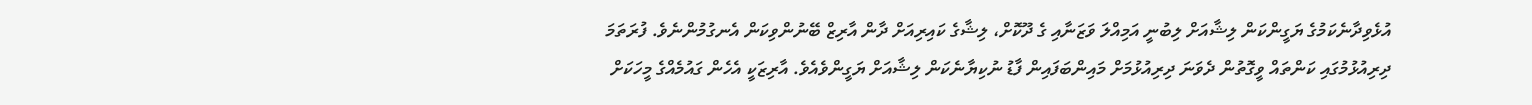އުޅެވިދާނެކަމުގެ ޔަގީންކަން ލިޝާއަށް ލިބުނީ އަމިއްލަ ވަޒަނާއި ގެ ދޫކޮށް، ލިޝާގެ ކައިރިއަށް ދާން އާރިޒް ބޭނުންވިކަން އެނގުމުންނެވެ. ފުރަތަމަ ދިރިއުޅުމުގައި ކަންތައް ވީގޮތުން ދެވަނަ ދިރިއުޅުމަށް މައިންބަފައިން ފާޑު ނުކިޔާނެކަން ލިޝާއަށް ޔަގީންވެއެވެ. އާރިޒަކީ އެހެން ގައުމެއްގެ މީހަކަށް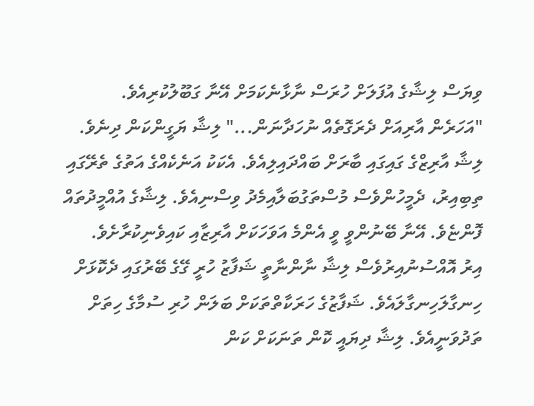ވިޔަސް ލިޝާގެ އުފަލަށް ހުރަސް ނާޅާނެކަމަށް އޭނާ ގަބޫލުކުރިއެވެ.
"އަހަރެން އާރިއަށް ދެރަގޮތެއް ނުހަދާނަން..." ލިޝާ ޔަގީންކަން ދިނެވެ.
ލިޝާ އާރިޒްގެ ގައިގައި ބާރަށް ބައްދައިލިއެވެ. އެކަކު އަނެކެއްގެ އަތުގެ ތެރޭގައި ތިބިއިރު، ދެމީހުންވެސް މުސްތަގުބަލާއިމެދު ވިސްނިއެވެ. ލިޝާގެ އުއްމީދުތައް ފޮންޏެވެ. އޭނާ ބޭނުންވީ ވީ އެންމެ އަވަހަކަށް އާރިޒާއި ކައިވެނިކުރާށެވެ.
އިރު އޮއްސުނުއިރުވެސް ލިޝާ ނާންނާތީ ޝަފާޒު ހުރީ ގޭގެ ބޭރުގައި ދެކޮޅަށް ހިނގާލަހިނގާލައެވެ. ޝަފާޒުގެ ހަރަކާތްތަކަށް ބަލަން ހުރި ސުމާގެ ހިތަށް ތަދުވަނީއެވެ. ލިޝާ ދިޔައީ ކޮން ތަނަކަށް ކަން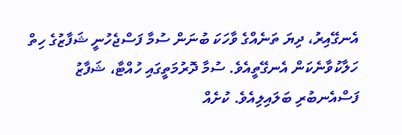އެނގޭއިރު، ދިޔަ ތަނެއްގެ ވާހަކަ ބުނަން ސުމާ ފަސްޖެހުނީ ޝަފާޒުގެ ހިތް ހަލާކުވާނެކަން އެނގޭތީއެވެ. ސުމާ ދޮރުމަތީގައި ހުއްޓާ، ޝަފާޒު ފަސްއެނބުރި ބަލައިލިއެވެ. ކުށެއް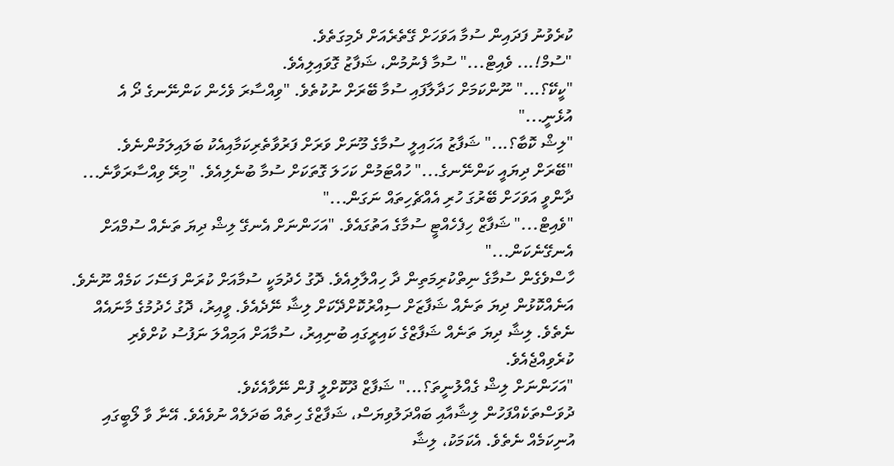ކުރެވުނު ފަދައިން ސުމާ އަވަހަށް ގޭތެރެއަށް ދެމިގަތެވެ.
"ސުމް!... ވެއިޓް..." ސުމާ ފެނުމުން، ޝަފާޒު ގޮވައިލިއެވެ.
"ކީކޭ؟..." ނޫންކަމަށް ހަދާލާފައި ސުމާ ބޭރަށް ނުކުތެވެ. "ވިއްސާރަ ވެހެން ކަންނޭނގެ ދޯ އެ އުޅެނީ..."
"ލިޝް ކޮބާ؟..." ޝަފާޒު އަހައިލީ ސުމާގެ މޫނަށް ވަރަށް ފަރުވާތެރިކަމާއިއެކު ބަލައިލަމުންނެވެ.
"ބޭރަށް ދިޔައީ ކަންނޭނގެ..." ހުއްޓަމުން ކަހަލަ ގޮތަކަށް ސުމާ ބުނެލިއެވެ. "މިރޭ ވިއްސާރަވާނެ... ދާންވީ އަވަހަށް ބޭރުގަ ހުރި އެއްޗެހިތައް ނަގަން..."
"ވެއިޓް..." ޝަފާޒް ހިފެހެއްޓީ ސުމާގެ އަތުގައެވެ. "އަހަންނަށް އެނގޭ ލިޝް ދިޔަ ތަނެއް ސުމްއަށް އެނގޭނެކަން..."
ހާސްވެގެން ސުމާގެ ނިތްކުރިމަތިން ދާ ހިއްލާލިއެވެ. ދޮގު ހެދުމަކީ ސުމާއަށް ކުރަން ފަސޭހަ ކަމެއް ނޫނެވެ. އަނެއްކޮޅުން ދިޔަ ތަނެއް ޝަފާޒަށް ސިއްރުކޮށްދޭކަށް ލިޝާ ނޭދެއެވެ. ވީއިރު، ދޮގު ހެދުމުގެ މާނައެއް ނެތެވެ. ލިޝާ ދިޔަ ތަނެއް ޝަފާޒްގެ ކައިރީގައި ބުނިއިރު، ސުމާއަށް އަމިއްލަ ނަފުސު ކުށްވެރި ކުރެވިއްޖެއެވެ.
"އަހަންނަށް ލިޝް ގެއްލުނީތަ؟..." ޝަފާޒް ދޫކޮށްލީ ފުން ނޭވާއެކެވެ.
ދުވަސްތަކެއްފަހުން ލިޝާއާއި ބައްދަލުވިޔަސް، ޝަފާޒްގެ ހިތެއް ބަދަލެއް ނުވެއެވެ. އޭނާ ވާ ލޯބީގައި އުނިކަމެއް ނެތެވެ. އެކަމަކު، ލިޝާ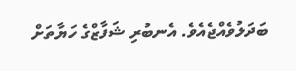ބަދަލުވެއްޖެއެވެ. އެނބުރި ޝަފާޒްގެ ހަޔާތަށް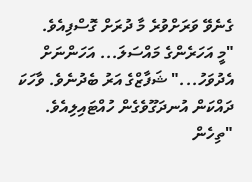ގެނެވޭ ވަރަށްވުރެ މާ ދުރަށް ގޮސްފިއެވެ.
"މީ އަހަރެންގެ މައްސަލަ... އަހަންނަށް އެދުވަހު..." ޝަފާޒްގެ އަރު ބެދުނެވެ. ވާހަކަ ދައްކަން އުނދަގޫވެގެން ހުއްޓައިލިއެވެ.
"ތިހެން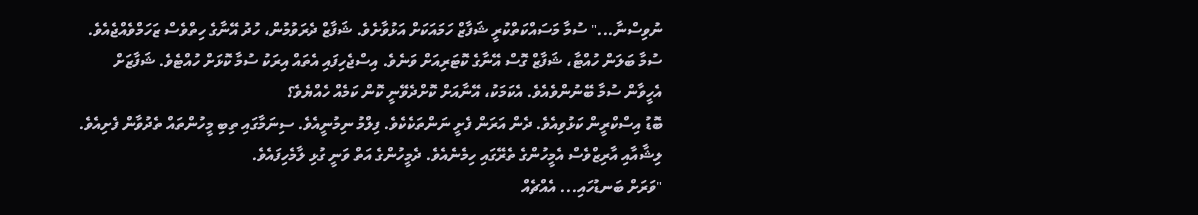ނުވިސްނާ..." ސުމާ މަސައްކަތްކުރީ ޝަފާޒް ހަމައަކަށް އަޅުވާށެވެ. ޝަފާޒް ދެރަވުމުން، ހުދު އޭނާގެ ހިތްވެސް ޒަހަމްވެއްޖެއެވެ.
ސުމާ ބަލަން ހުއްޓާ، ޝަފާޒް ގޮސް އޭނާގެ ކޮޓަރިއަށް ވަނެވެ. އިސްޖެހިފައި އެތައް އިރަކު ސުމާ ކޮޅަށް ހުއްޓެވެ. ޝަފާޒަށް އެހީވާން ސުމާ ބޭނުންވެއެވެ. އެކަމަކު، އޭނާއަށް ކޮށްދެވޭނީ ކޮން ކަމެއް ހެއްޔެވެ؟
ބޮޑު އިސްކްރީން ކަޅުވިއެވެ. ދެން އަރަން ފެށީ ނަންތަކެކެވެ. ފިލްމު ނިމުނީއެވެ. ސިނަމާގައި ތިބި މީހުންތައް ތެދުވާން ފެށިއެވެ. ލިޝާއާއި އާރިޒްވެސް އެމީހުންގެ ތެރޭގައި ހިމެނެއެވެ. ދެމީހުންގެ އަތް ވަނީ ގުޅި ލާމެހިފައެވެ.
"ވަރަށް ބަނޑުހައި... އެއްޗެއް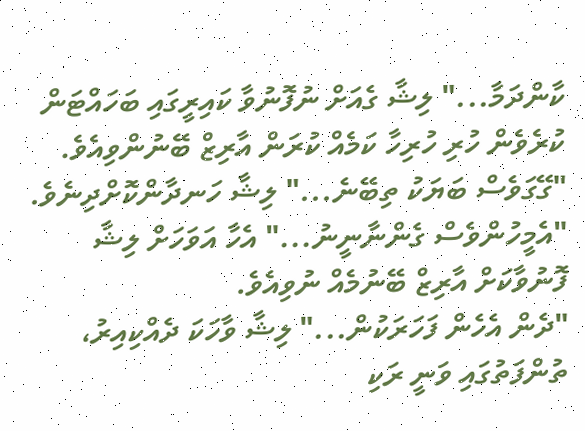ކާންދަމާ..." ލިޝާ ގެއަށް ނުފޮނުވާ ކައިރީގައި ބަހައްޓަން ކުރެވެން ހުރި ހުރިހާ ކަމެއް ކުރަން އާރިޒް ބޭނުންވިއެވެ.
"ގޭގަވެސް ބަޔަކު ތިބޭނެ..." ލިޝާ ހަނދާންކޮށްދިނެވެ.
"އެމީހުންވެސް ގެންނާނީނު..." އެހާ އަވަހަށް ލިޝާ ފޮނުވާކަށް އާރިޒް ބޭނުމެއް ނުވިއެވެ.
"ދެން އެހެން ފަހަރަކުން..." ލިޝާ ވާހަކަ ދެއްކިއިރު، ތުންފަތުގައި ވަނީ ރަކި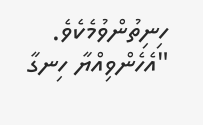ހިނިތުންވުމެކެވެ.
"އެހެންވިއްޔާ ހިނގާ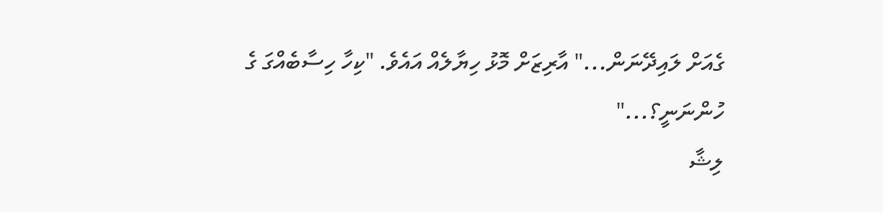ގެއަށް ލައިދޭނަން..." އާރިޒަށް މޮޅު ހިޔާލެއް އައެވެ. "ކިހާ ހިސާބެއްގަ ގެ ހުންނަނީ؟..."
ލިޝާ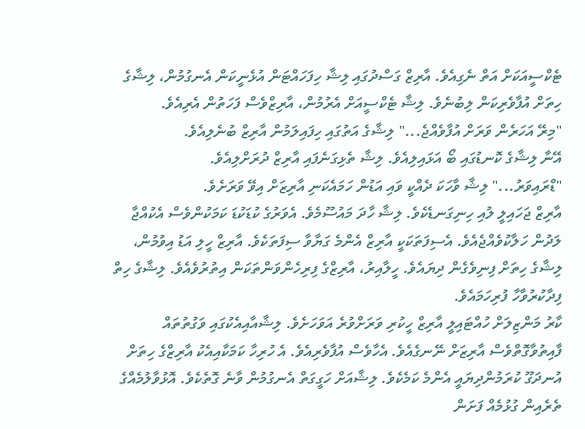ޓެކްސީއަކަށް އަތް ނެގިއެވެ. އާރިޒް ގަސްދުގައި ލިޝާ ހިފަހައްޓަން އުޅެނީކަން އެނގުމުން، ލިޝާގެ ހިތަށް އުފާވެރިކަން ލިބުނެވެ. ލިޝާ ޓެކްސީއަށް އެރުމުން، އާރިޒްވެސް ފަހަތުން އެރިއެވެ.
"މިރޭ އަހަރެން ވަރަށް އުފާވެއްޖެ..." ލިޝާގެ އަތުގައި ހިފައިލަމުން އާރިޒް ބުނެލިއެވެ.
އޭނާ ލިޝާގެ ކޮނޑުގައި ބޯ އަޅައިލިއެވެ. ލިޝާ ތެޅިގަނެފައި އާރިޒް ދުރަށްލިއެވެ.
"ޑްރައިވަރު..." ލިޝާ ވާހަކަ ދެއްކީ ވައި އަޑުން ހަމައެކަނި އާރިޒަށް އިވޭ ވަރަށެވެ.
އާރިޒް ޖަހައިލީ ލުއި ހިނިގަނޑެކެވެ. ލިޝާ ހާދަ މައުސޫމެވެ. އެވަރުގެ ކުޑަކުޑަ ކަމަކުންވެސް އެކުއްޖާ ލަދުން ހަލާކުވެއްޖެއެވެ. އެސިފަތަކަކީ އާރިޒް އެންމެ ގަޔާވާ ސިފަތަކެވެ. އާރިޒް ހީލި އަޑު އިވުމުން، ލިޝާގެ ހިތަށް ފިނިވެގެން ދިޔައެވެ. ހީލާއިރު، އާރިޒްގެ ފިރިހެންވަންތަކަން އިތުރުވެއެވެ. ލިޝާގެ ހިތް ފިދާކުރުވާހާ ފުރިހަމައެވެ.
ކާރު މަންޒިލަށް ހުއްޓައިލީ އާރިޒް ހީކުރި ވަރަށްވުރެ އަވަހަށެވެ. ލިޝާއާއިއެކުގައި ވަގުތުތައް ފާއިތުވާގޮތްވެސް އާރިޒަށް ނޭނގެއެވެ. އެހާވެސް އުފާވެރިއެވެ. އެ ހުރިހާ ކަމަކާއިއެކު އާރިޒްގެ ހިތަށް އުނދަގޫ ކުރަމުންދިޔައީ އެންމެ ކަމެކެވެ. ލިޝާއަށް ހަގީގަތް އެނގުމުން ވާނެ ގޮތެކެވެ. އޮޅުވާލުމެއްގެ ތެރެއިން ގުޅުމެއް ފަށަން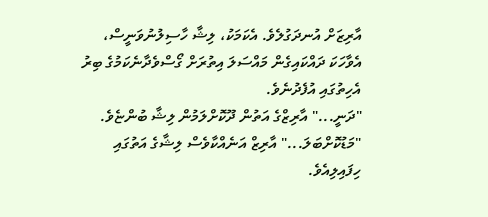އާރިޒަށް އުނދަގުލެވެ. އެކަމަކު، ލިޝާ ހާސިލުނުވަނީސް، އެވާހަކަ ދައްކައިގެން މައްސަލަ އިތުރަށް ގޯސްވެދާނެކަމުގެ ބިރު އެހިތުގައި އުފެދުނެވެ.
"ދަނީ..." އާރިޒްގެ އަތުން ދޫކޮށްލަމުން ލިޝާ ބުންޏެވެ.
"މަޑުކޮށްބަލަ..." އާރިޒް އަނެއްކާވެސް ލިޝާގެ އަތުގައި ހިފައިލިއެވެ.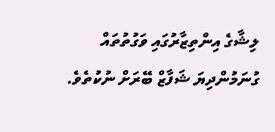ލިޝާގެ އިންތިޒާރުގައި ވަގުތުތައް ގުނަމުންދިޔަ ޝަފާޒް ބޭރަށް ނުކުތެވެ.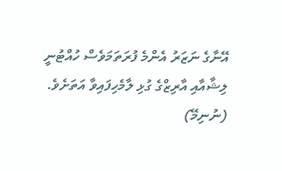އޭނާގެ ނަޒަރު އެންމެ ފުރަތަމަވެސް ހުއްޓުނީ ލިޝާއާއި އާރިޒްގެ ގުޅި ލާމެހިފައިވާ އަތަށެވެ.
(ނުނިމޭ)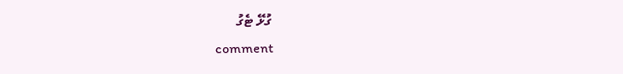ގުޅޭ ޓެގު
comment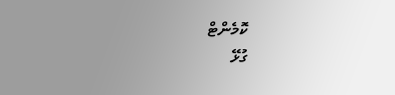ކޮމެންޓް
ގުޅޭ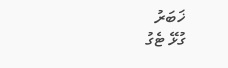ޚަބަރު
ގުޅޭ ޓެގު